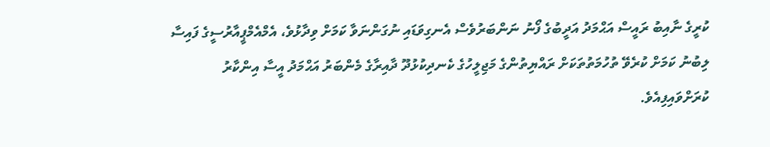ކުރީގެ ނާއިބު ރައީސް އަޙްމަދު އަދީބުގެ ފޯނު ނަންބަރުވެސް އެނގިވަޑައި ނުގަންނަވާ ކަމަށް ވިދާޅުވެ، އެމްއެމްޕީއާރުސީގެ ފައިސާ ލިބުނު ކަމަށް ކުރެވޭ ތުހުމަތުތަކަށް ރައްޔިތުންގެ މަޖިލީހުގެ ކެނދިކުޅުދޫ ދާއިރާގެ މެންބަރު އަޙްމަދު އީސާ އިންކާރު ކުރަށްވައިފިއެވެ.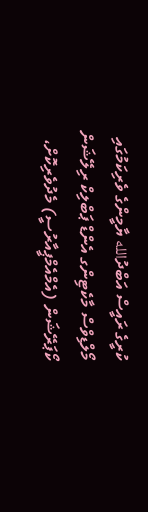ކުރީގެ ރައީސް އަބްދުالله ޔާމީންގެ ވެރިކަމުގައި މޯލްޑިވްސް މާކެޓިންގ އެންޑް ޕަބްލިކް ރިލޭޝަން ކޯޕަރޭޝަން (އެމްއެމްޕީއާރުސީ) މެދުވެރިކޮށް،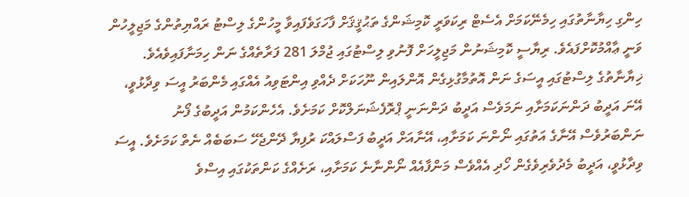ހިންގި ހިޔާނާތުގައި ހިމެނޭކަމަށް އެސެޓް ރިކަވަރީ ކޮމިޝަންގެ ތަޙުޤީޤަށް ފާހަގަވެފައިވާ މީހުންގެ ލިސްޓު ރައްޔިތުންގެ މަޖިލީހުން ވަނީ ޢާއްމުކޮށްފައެވެ. ރިޔާސީ ކޮމިޝަނުން މަޖިލީހަށް ފޮނުވި ލިސްޓުގައި ޖުމްލަ 281 ފަރާތެއްގެ ނަން ހިމަނާފައިވެއެވެ.
ޚިޔާނާތުގެ ލިސްޓުގައި އީސަގެ ނަން އޮތުމާގުޅިގެން އޮންލައިން ނޫހަކަށް ދެއްވި އިންޓަވިއު އެއްގައި މެންބަރު އީސަ ވިދާޅުވީ، އޭނަ އަދީބު ދަންނަކަމަށާއި ނަމަވެސް އަދީބު ދަންނަނީ ޕްރޮފެޝަނަލްކޮށް ކަމަށެވެ. އެހެންކަމުން އަދީބުގެ ފޯނު ނަންބަރުވެސް އޭނާގެ އަތުގައި ނޯންނަ ކަމަށާއި، އޭނާއަށް އަދީބު ފަސްލައްކަ ރުފިޔާ ދޭންޖެހޭ ސަބަބެއް ނެތް ކަމަށެވެ. އީސަ ވިދާޅުވީ، އަދީބު މެދުވެރިވެގެން ހޯދި އެއްވެސް މަންފާއެއް ނޯންނާނެ ކަމަށާއި، ރަށެއްގެ ކަންތަކުގައި އިސްވެ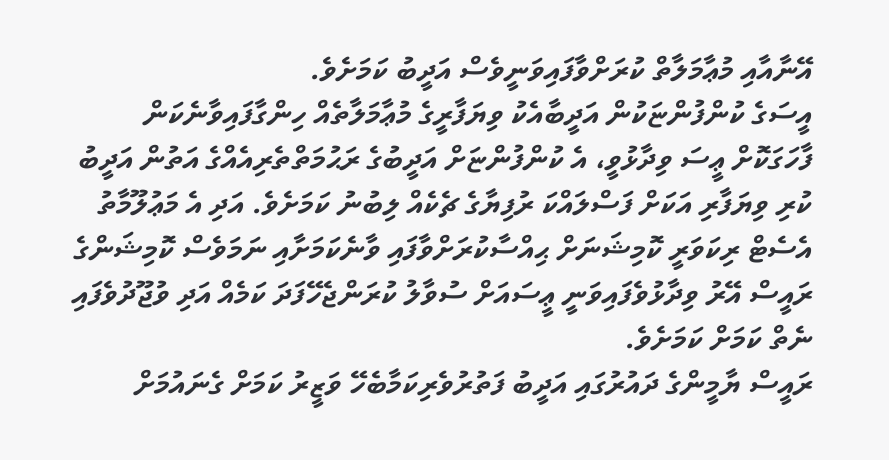އޭނާއާއި މުޢާމަލާތް ކުރަށްވާފައިވަނީވެސް އަދީބު ކަމަށެވެ.
އީސަގެ ކުންފުންޏަކުން އަދީބާއެކު ވިޔަފާރީގެ މުޢާމަލާތެއް ހިންގާފައިވާނެކަން ފާހަގަކޮށް ޢީސަ ވިދާޅުވީ، އެ ކުންފުންޏަށް އަދީބުގެ ރަޙުމަތްތެރިއެއްގެ އަތުން އަދީބު ކުރި ވިޔަފާރި އަކަށް ފަސްލައްކަ ރުފިޔާގެ ޗެކެއް ލިބުނު ކަމަށެވެ. އަދި އެ މަޢުލޫމާތު އެސެޓް ރިކަވަރީ ކޮމިޝަނަށް ޙިއްސާކުރަށްވާފައި ވާނެކަމަށާއި ނަމަވެސް ކޮމިޝަންގެ ރައީސް އޭރު ވިދާޅުވެފައިވަނީ ޢީސައަށް ސުވާލު ކުރަންޖެހޭފަދަ ކަމެއް އަދި ވުޖޫދުވެފައި ނެތް ކަމަށް ކަމަށެވެ.
ރައީސް ޔާމީންގެ ދައުރުގައި އަދީބު ފަތުރުވެރިކަމާބެހޭ ވަޒީރު ކަމަށް ގެނައުމަށް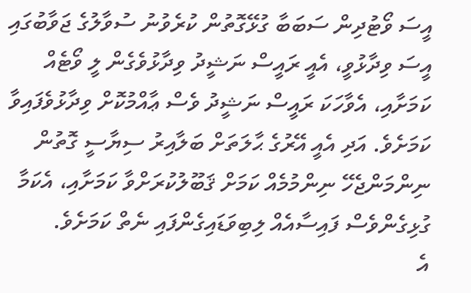އީސަ ވޯޓުދިން ސަބަބާ ގުޅޭގޮތުން ކުރެވުނު ސުވާލުގެ ޖަވާބުގައި އީސަ ވިދާޅުވީ، އެއީ ރައީސް ނަޝީދު ވިދާޅުވެގެން ލީ ވޯޓެއް ކަމަށާއި، އެވާހަކަ ރައީސް ނަޝީދު ވެސް ޢާއްމުކޮށް ވިދާޅުވެފައިވާ ކަމަށެވެ. އަދި އެއީ އޭރުގެ ޙާލަތަށް ބަލާއިރު ސިޔާސީ ގޮތުން ނިންމަންޖެހޭ ނިންމުމެއް ކަމަށް ޤަބޫލުކުރަށްވާ ކަމަށާއި، އެކަމާ ގުޅިގެންވެސް ފައިސާއެއް ލިބިވަޑައިގެންފައި ނެތް ކަމަށެވެ.
އެ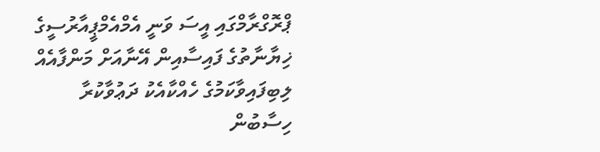ޕްރޮގްރާމްގައި އީސަ ވަނީ އެމްއެމްޕީއާރުސީގެ ޚިޔާނާތުގެ ފައިސާއިން އޭނާއަށް މަންފާއެއް ލިބިފައިވާކަމުގެ ހެއްކާއެކު ދަޢުވާކުރާ ހިސާބުން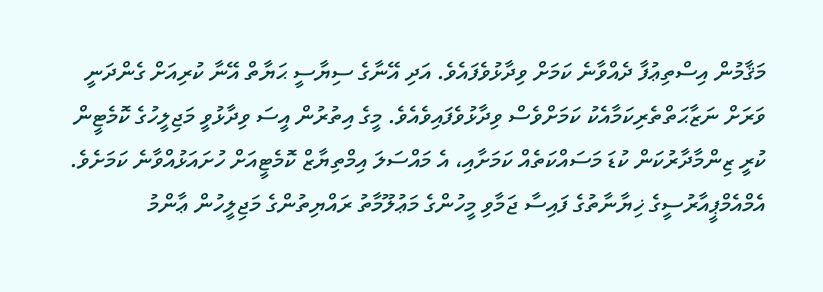މަޤާމުން އިސްތިޢުފާ ދެއްވާނެ ކަމަށް ވިދާޅުވެފައެވެ. އަދި އޭނާގެ ސިޔާސީ ޙަޔާތް އޭނާ ކުރިއަށް ގެންދަނީ ވަރަށް ނަޒާޙަތްތެރިކަމާއެކު ކަމަށްވެސް ވިދާޅުވެފައިވެއެވެ. މީގެ އިތުރުން އީސަ ވިދާޅުވީ މަޖިލީހުގެ ކޮމެޓީން ކުރީ ޒިންމާދާރުކަން ކުޑަ މަސައްކަތެއް ކަމަށާއި، އެ މައްސަލަ އިމްތިޔާޒް ކޮމެޓީއަށް ހުށައަޅުއްވާނެ ކަމަށެވެ.
އެމްއެމްޕީއާރުސީގެ ޚިޔާނާތުގެ ފައިސާ ޖަމާވި މީހުންގެ މަޢުލޫމާތު ރައްޔިތުންގެ މަޖިލީހުން ޢާންމު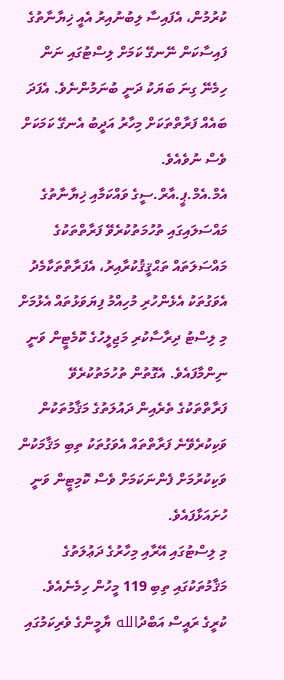ކުރުމުން، އެފައިސާ ލިބުނުއިރު އެއީ ޚިޔާނާތުގެ ފައިސާކަން ނޭނގޭ ކަމަށް ލިސްޓުގައި ނަން ހިމެނޭ ގިނަ ބަޔަކު ދަނީ ބުނަމުންނެވެ. އެފަދަ ބައެއް ފަރާތްތަކަށް މިހާރު އަދީބު އެނގޭ ކަމަކަށް ވެސް ނުވެއެވެ.
އެމް.އެމް.ޕީ.އާރް.ސީގެ ވައްކަމާއި ޚިޔާނާތުގެ މައްސަލައިގައި ތުހުމަތުކުރެވޭ ފަރާތްތަކުގެ މައްސަލަތައް ތަޙްޤީޤުކުރާއިރު، އެފަރާތްތަކާމެދު އެވަގުތަކު އެޅެންހުރި މުހިއްމު ފިޔަވަޅުތައް އެޅުމަށް މި ލިސްޓު ދިރާސާކުރި މަޖިލީހުގެ ކޮމެޓީން ވަނީ ނިންމާފައެވެ. އެގޮތުން ތުހުމަތުކުރެވޭ ފަރާތްތަކުގެ ތެރެއިން ދައުލަތުގެ މަޤާމުތަކުން ވަކިކުރެވޭނެ ފަރާތްތައް އެވަގުތަކު ތިބި މަޤާމަކުން ވަކިކުރުމަށް ފެންނަކަމަށް ވެސް ކޮމިޓީން ވަނީ ހުށައަޅާފައެވެ.
މި ލިސްޓުގައި އޭރާއި މިހާރުގެ ދަޢުލަތުގެ މަޤާމުތަކުގައި ތިބި 119 މީހުން ހިމެނެއެވެ.
ކުރީގެ ރައީސް އަބްދުالله ޔާމީންގެ ވެރިކަމުގައި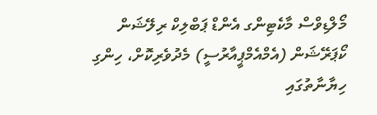މޯލްޑިވްސް މާކެޓިންގ އެންޑް ޕަބްލިކް ރިލޭޝަން ކޯޕަރޭޝަން (އެމްއެމްޕީއާރުސީ) މެދުވެރިކޮށް، ހިންގި ހިޔާނާތުގައި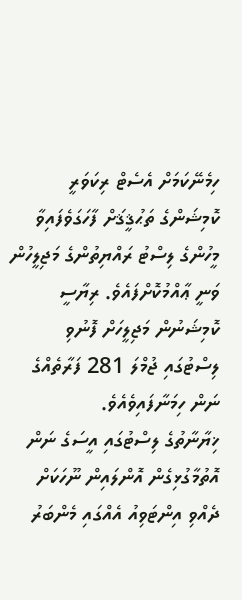ހިމެނޭކަމަށް އެސެޓް ރިކަވަރީ ކޮމިޝަންގެ ތަޙުޤީޤަށް ފާހަގަވެފައިވާ މީހުންގެ ލިސްޓު ރައްޔިތުންގެ މަޖިލީހުން ވަނީ ޢާއްމުކޮށްފައެވެ. ރިޔާސީ ކޮމިޝަނުން މަޖިލީހަށް ފޮނުވި ލިސްޓުގައި ޖުމްލަ 281 ފަރާތެއްގެ ނަން ހިމަނާފައިވެއެވެ.
ޚިޔާނާތުގެ ލިސްޓުގައި އީސަގެ ނަން އޮތުމާގުޅިގެން އޮންލައިން ނޫހަކަށް ދެއްވި އިންޓަވިއު އެއްގައި މެންބަރު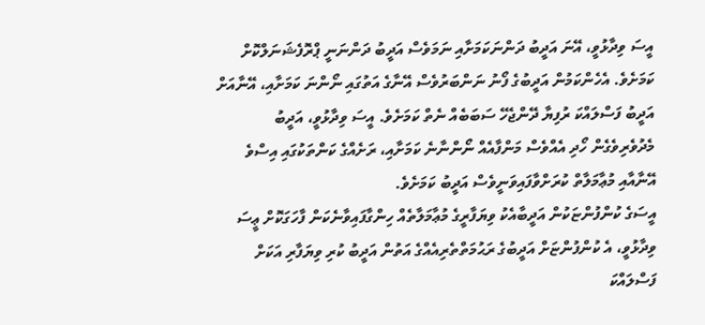އީސަ ވިދާޅުވީ، އޭނަ އަދީބު ދަންނަކަމަށާއި ނަމަވެސް އަދީބު ދަންނަނީ ޕްރޮފެޝަނަލްކޮށް ކަމަށެވެ. އެހެންކަމުން އަދީބުގެ ފޯނު ނަންބަރުވެސް އޭނާގެ އަތުގައި ނޯންނަ ކަމަށާއި، އޭނާއަށް އަދީބު ފަސްލައްކަ ރުފިޔާ ދޭންޖެހޭ ސަބަބެއް ނެތް ކަމަށެވެ. އީސަ ވިދާޅުވީ، އަދީބު މެދުވެރިވެގެން ހޯދި އެއްވެސް މަންފާއެއް ނޯންނާނެ ކަމަށާއި، ރަށެއްގެ ކަންތަކުގައި އިސްވެ އޭނާއާއި މުޢާމަލާތް ކުރަށްވާފައިވަނީވެސް އަދީބު ކަމަށެވެ.
އީސަގެ ކުންފުންޏަކުން އަދީބާއެކު ވިޔަފާރީގެ މުޢާމަލާތެއް ހިންގާފައިވާނެކަން ފާހަގަކޮށް ޢީސަ ވިދާޅުވީ، އެ ކުންފުންޏަށް އަދީބުގެ ރަޙުމަތްތެރިއެއްގެ އަތުން އަދީބު ކުރި ވިޔަފާރި އަކަށް ފަސްލައްކަ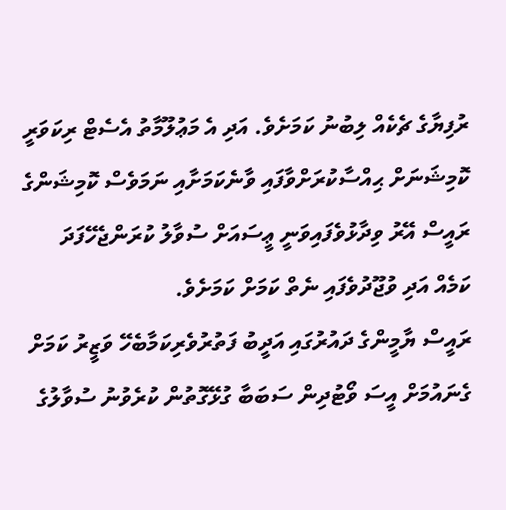ރުފިޔާގެ ޗެކެއް ލިބުނު ކަމަށެވެ. އަދި އެ މަޢުލޫމާތު އެސެޓް ރިކަވަރީ ކޮމިޝަނަށް ޙިއްސާކުރަށްވާފައި ވާނެކަމަށާއި ނަމަވެސް ކޮމިޝަންގެ ރައީސް އޭރު ވިދާޅުވެފައިވަނީ ޢީސައަށް ސުވާލު ކުރަންޖެހޭފަދަ ކަމެއް އަދި ވުޖޫދުވެފައި ނެތް ކަމަށް ކަމަށެވެ.
ރައީސް ޔާމީންގެ ދައުރުގައި އަދީބު ފަތުރުވެރިކަމާބެހޭ ވަޒީރު ކަމަށް ގެނައުމަށް އީސަ ވޯޓުދިން ސަބަބާ ގުޅޭގޮތުން ކުރެވުނު ސުވާލުގެ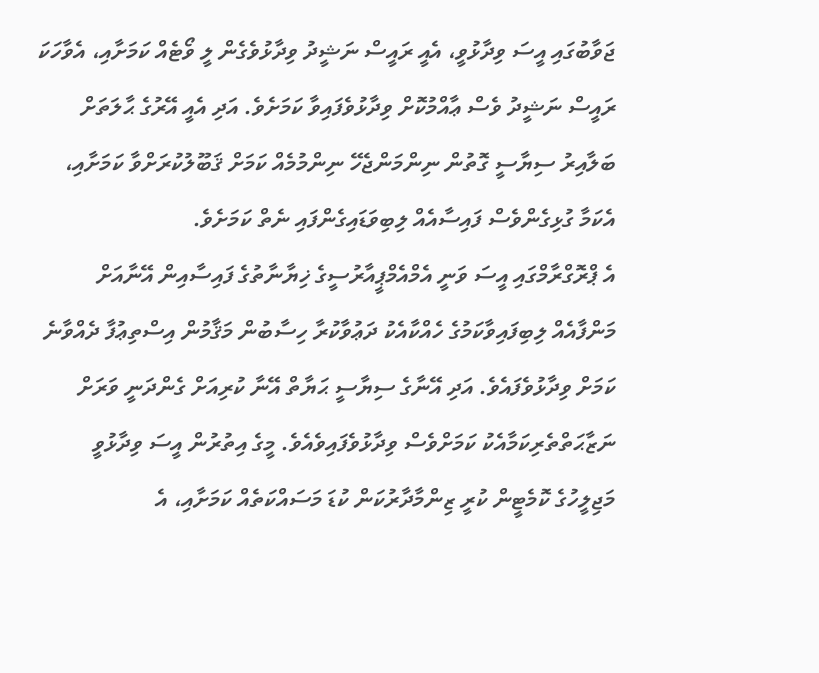ޖަވާބުގައި އީސަ ވިދާޅުވީ، އެއީ ރައީސް ނަޝީދު ވިދާޅުވެގެން ލީ ވޯޓެއް ކަމަށާއި، އެވާހަކަ ރައީސް ނަޝީދު ވެސް ޢާއްމުކޮށް ވިދާޅުވެފައިވާ ކަމަށެވެ. އަދި އެއީ އޭރުގެ ޙާލަތަށް ބަލާއިރު ސިޔާސީ ގޮތުން ނިންމަންޖެހޭ ނިންމުމެއް ކަމަށް ޤަބޫލުކުރަށްވާ ކަމަށާއި، އެކަމާ ގުޅިގެންވެސް ފައިސާއެއް ލިބިވަޑައިގެންފައި ނެތް ކަމަށެވެ.
އެ ޕްރޮގްރާމްގައި އީސަ ވަނީ އެމްއެމްޕީއާރުސީގެ ޚިޔާނާތުގެ ފައިސާއިން އޭނާއަށް މަންފާއެއް ލިބިފައިވާކަމުގެ ހެއްކާއެކު ދަޢުވާކުރާ ހިސާބުން މަޤާމުން އިސްތިޢުފާ ދެއްވާނެ ކަމަށް ވިދާޅުވެފައެވެ. އަދި އޭނާގެ ސިޔާސީ ޙަޔާތް އޭނާ ކުރިއަށް ގެންދަނީ ވަރަށް ނަޒާޙަތްތެރިކަމާއެކު ކަމަށްވެސް ވިދާޅުވެފައިވެއެވެ. މީގެ އިތުރުން އީސަ ވިދާޅުވީ މަޖިލީހުގެ ކޮމެޓީން ކުރީ ޒިންމާދާރުކަން ކުޑަ މަސައްކަތެއް ކަމަށާއި، އެ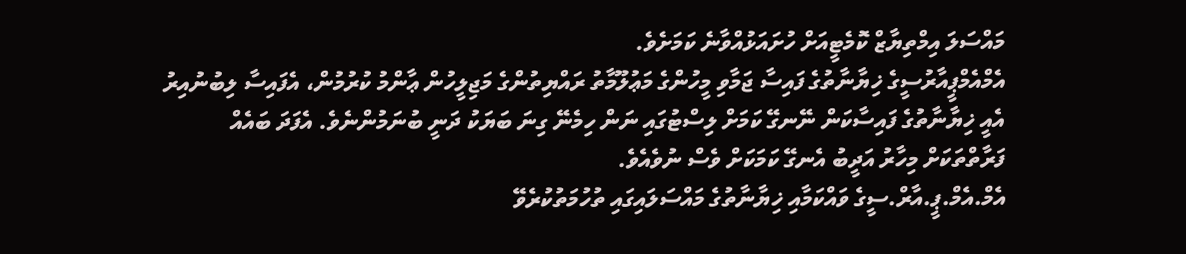މައްސަލަ އިމްތިޔާޒް ކޮމެޓީއަށް ހުށައަޅުއްވާނެ ކަމަށެވެ.
އެމްއެމްޕީއާރުސީގެ ޚިޔާނާތުގެ ފައިސާ ޖަމާވި މީހުންގެ މަޢުލޫމާތު ރައްޔިތުންގެ މަޖިލީހުން ޢާންމު ކުރުމުން، އެފައިސާ ލިބުނުއިރު އެއީ ޚިޔާނާތުގެ ފައިސާކަން ނޭނގޭ ކަމަށް ލިސްޓުގައި ނަން ހިމެނޭ ގިނަ ބަޔަކު ދަނީ ބުނަމުންނެވެ. އެފަދަ ބައެއް ފަރާތްތަކަށް މިހާރު އަދީބު އެނގޭ ކަމަކަށް ވެސް ނުވެއެވެ.
އެމް.އެމް.ޕީ.އާރް.ސީގެ ވައްކަމާއި ޚިޔާނާތުގެ މައްސަލައިގައި ތުހުމަތުކުރެވޭ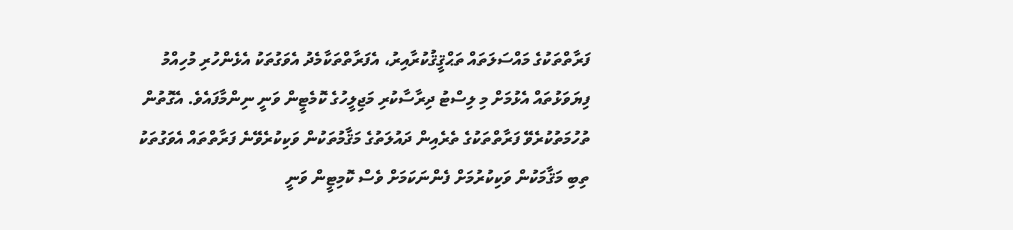ފަރާތްތަކުގެ މައްސަލަތައް ތަޙްޤީޤުކުރާއިރު، އެފަރާތްތަކާމެދު އެވަގުތަކު އެޅެންހުރި މުހިއްމު ފިޔަވަޅުތައް އެޅުމަށް މި ލިސްޓު ދިރާސާކުރި މަޖިލީހުގެ ކޮމެޓީން ވަނީ ނިންމާފައެވެ. އެގޮތުން ތުހުމަތުކުރެވޭ ފަރާތްތަކުގެ ތެރެއިން ދައުލަތުގެ މަޤާމުތަކުން ވަކިކުރެވޭނެ ފަރާތްތައް އެވަގުތަކު ތިބި މަޤާމަކުން ވަކިކުރުމަށް ފެންނަކަމަށް ވެސް ކޮމިޓީން ވަނީ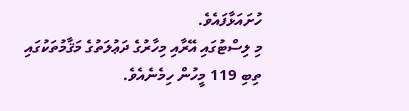ހުށައަޅާފައެވެ.
މި ލިސްޓުގައި އޭރާއި މިހާރުގެ ދަޢުލަތުގެ މަޤާމުތަކުގައި ތިބި 119 މީހުން ހިމެނެއެވެ.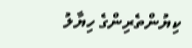ކިޔުންތެރިންގެ ހިޔާލު